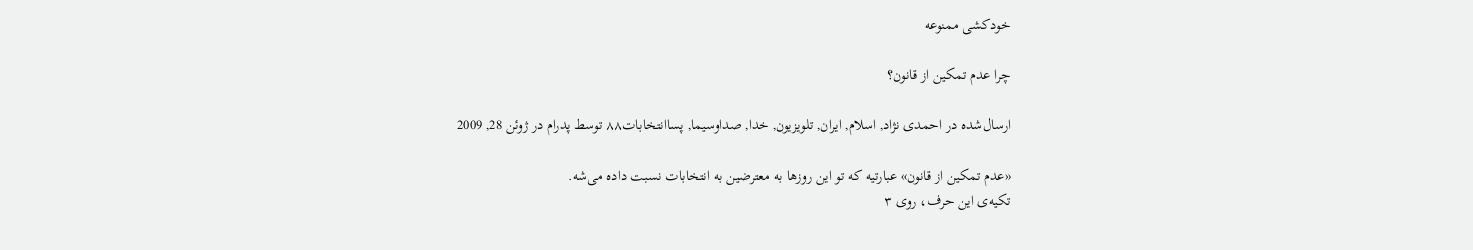خودکشی ممنوعه

چرا عدم تمکین از قانون؟

ارسال‌شده در احمدی نژاد, اسلام, ایران, تلویزیون, خدا, صداوسیما, پساانتخابات۸۸ توسط پدرام در ژوئن 28, 2009

«عدم تمکین از قانون» عبارتیه که تو این روزها به معترضین به انتخابات نسبت داده می‌شه.
تکیه‌ی این حرف، روی ۳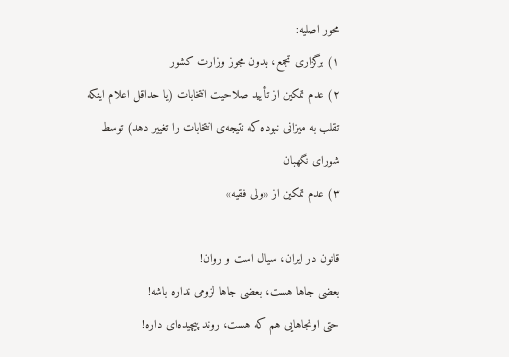محور اصلیه:
۱) برگزاری تجمع، بدون مجوز وزارت کشور
۲) عدم تمکین از تأیید صلاحیت انتخابات (یا حداقل اعلام اینکه تقلب به میزانی نبوده که نتیجه‌ی انتخابات را تغییر دهد) توسط شورای نگهبان
۳) عدم تمکین از «ولی فقیه»

قانون در ایران، سیال است و روان!
بعضی جاها هست، بعضی جاها لزومی نداره باشه!
حتی اونجاهایی هم که هست، روند پیچیده‌ای داره!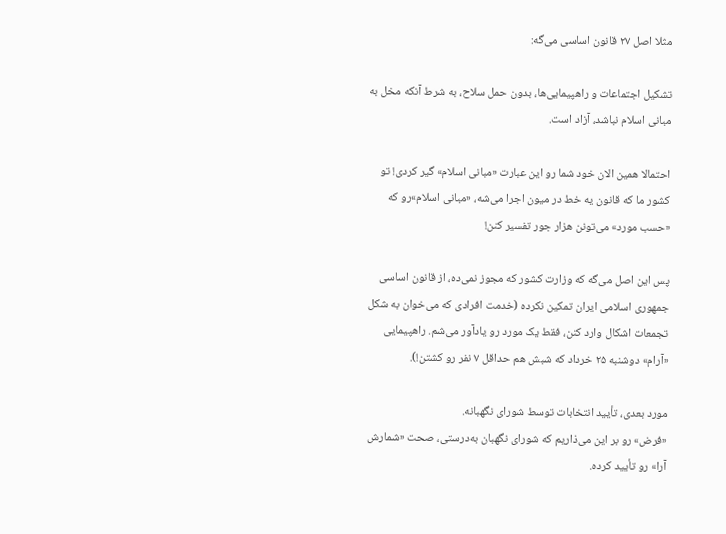مثلا اصل ۲۷ قانون اساسی می‌گه:

تشکیل اجتماعات و راهپیمایی‌ها، بدون حمل سلاح، به شرط آنکه مخل به مبانی اسلام نباشد، آزاد است.

احتمالا همین الان خود شما رو این عبارت «مبانی اسلام» گیر کردی! تو کشور ما که قانون یه خط در میون اجرا می‌شه، «مبانی اسلام»رو که «حسب مورد» می‌تونن هزار جور تفسیر کنن!

پس این اصل می‌گه که وزارت کشور که مجوز نمی‌ده، از قانون اساسی جمهوری اسلامی ایران تمکین نکرده (خدمت افرادی که می‌خوان به شکل تجمعات اشکال وارد کنن، فقط یک مورد رو یادآور می‌شم. راهپیمایی «آرام» دوشنبه ۲۵ خرداد که شبش هم حداقل ۷ نفر رو کشتن!).

مورد بعدی، تأیید انتخابات توسط شورای نگهبانه.
«فرض» رو بر این می‌ذاریم که شورای نگهبان به‌درستی، صحت «شمارش آرا» رو تأیید کرده.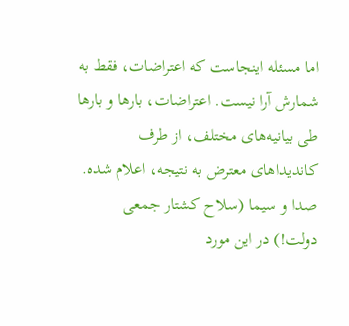اما مسئله اینجاست که اعتراضات، فقط به شمارش آرا نیست. اعتراضات، بارها و بارها طی بیانیه‌های مختلف، از طرف کاندیداهای معترض به نتیجه، اعلام شده. صدا و سیما (سلاح کشتار جمعی دولت!) در این مورد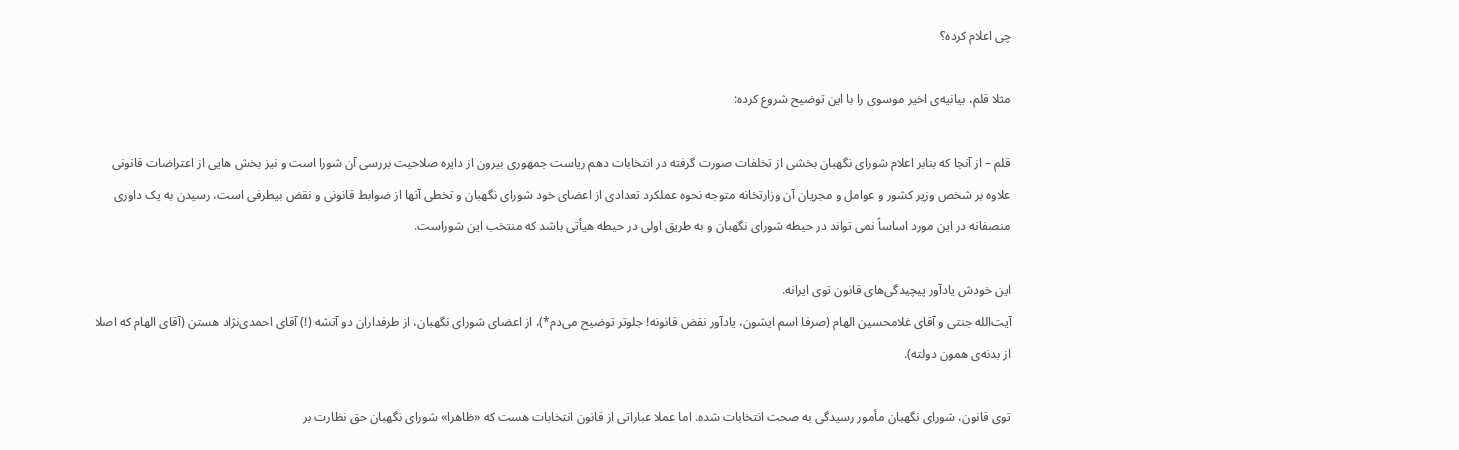چی اعلام کرده؟

مثلا قلم، بیانیه‌ی اخیر موسوی را با این توضیح شروع کرده:

قلم – از آنجا که بنابر اعلام شورای نگهبان بخشی از تخلفات صورت گرفته در انتخابات دهم ریاست جمهوری بیرون از دایره صلاحیت بررسی آن شورا است و نیز بخش هایی از اعتراضات قانونی علاوه بر شخص وزیر کشور و عوامل و مجریان آن وزارتخانه متوجه نحوه عملکرد تعدادی از اعضای خود شورای نگهبان و تخطی آنها از ضوابط قانونی و نقض بیطرفی است، رسیدن به یک داوری منصفانه در این مورد اساساً نمی تواند در حیطه شورای نگهبان و به طریق اولی در حیطه هیأتی باشد که منتخب این شوراست.

این خودش یادآور پیچیدگی‌های قانون توی ایرانه.
آیت‌الله جنتی و آقای غلامحسین الهام (صرفا اسم ایشون، یادآور نقض قانونه! جلوتر توضیح می‌دم*)، از اعضای شورای نگهبان، از طرفداران دو آتشه (!) آقای احمدی‌نژاد هستن (آقای الهام که اصلا از بدنه‌ی همون دولته).

توی قانون، شورای نگهبان مأمور رسیدگی به صحت انتخابات شده. اما عملا عباراتی از قانون انتخابات هست که «ظاهرا» شورای نگهبان حق نظارت بر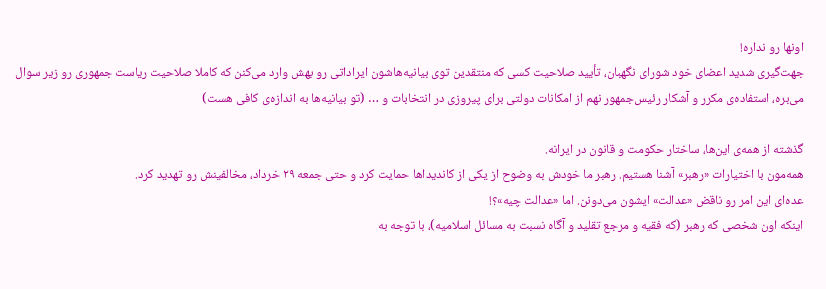اونها رو نداره!
جهت‌گیری شدید اعضای خود شورای نگهبان، تأیید صلاحیت کسی که منتقدین توی بیانیه‌هاشون ایراداتی رو بهش وارد می‌کنن که کاملا صلاحیت ریاست جمهوری رو زیر سوال می‌بره، استفاده‌ی مکرر و آشکار رئیس‌جمهور نهم از امکانات دولتی برای پیروزی در انتخابات و … (تو بیانیه‌ها به اندازه‌ی کافی هست)

گذشته از همه‌ی این‌ها، ساختار حکومت و قانون در ایرانه.
همه‌مون با اختیارات «رهبر» آشنا هستیم. رهبر ما خودش به وضوح از یکی از کاندیداها حمایت کرد و حتی جمعه ۲۹ خرداد، مخالفینش رو تهدید کرد.
عده‌ای این امر رو ناقض «عدالت» ایشون می‌دونن. اما «عدالت چیه»؟!
اینکه اون شخصی که رهبر (که فقیه و مرجع تقلید و آگاه نسبت به مسائل اسلامیه)، با توجه به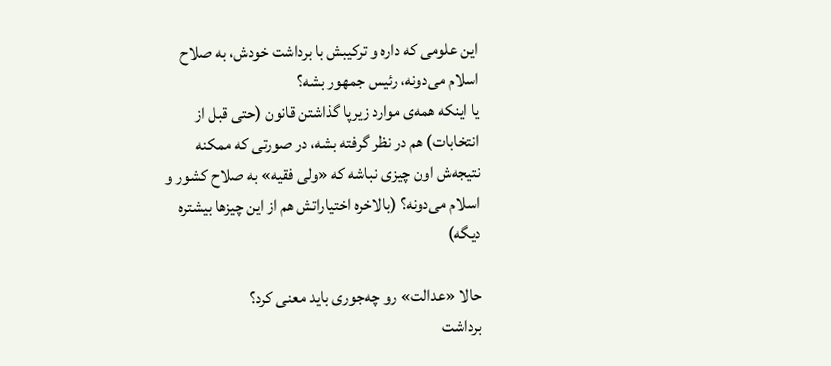این علومی که داره و ترکیبش با برداشت خودش، به صلاح اسلام می‌دونه، رئیس جمهور بشه؟
یا اینکه همه‌ی موارد زیرپا گذاشتن قانون (حتی قبل از انتخابات) هم در نظر گرفته بشه، در صورتی که ممکنه نتیجه‌ش اون چیزی نباشه که «ولی فقیه» به صلاح کشور و اسلام می‌دونه؟ (بالاخره اختیاراتش هم از این چیزها بیشتره دیگه)

حالا «عدالت» رو چه‌جوری باید معنی کرد؟
برداشت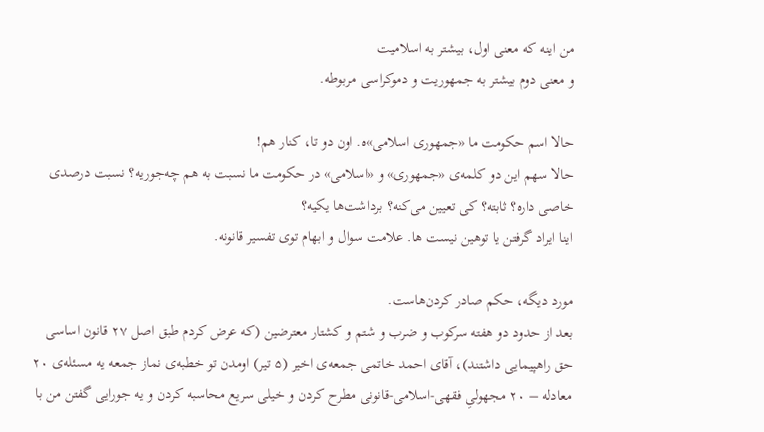من اینه که معنی اول، بیشتر به اسلامیت
و معنی دوم بیشتر به جمهوریت و دموکراسی مربوطه.

حالا اسم حکومت ما «جمهوری اسلامی»ه. اون دو تا، کنار هم!
حالا سهم این دو کلمه‌ی «جمهوری» و «اسلامی» در حکومت ما نسبت به هم چه‌جوریه؟ نسبت درصدی خاصی داره؟ ثابته؟ کی تعیین می‌کنه؟ برداشت‌ها یکیه؟
اینا ایراد گرفتن یا توهین نیست ها. علامت سوال و ابهام توی تفسیر قانونه.

مورد دیگه، حکم صادر کردن‌هاست.
بعد از حدود دو هفته سرکوب و ضرب و شتم و کشتار معترضین (که عرض کردم طبق اصل ۲۷ قانون اساسی حق راهپیمایی داشتند)، آقای احمد خاتمی جمعه‌ی اخیر (۵ تیر) اومدن تو خطبه‌ی نماز جمعه یه مسئله‌ی ۲۰ معادله – ۲۰ مجهولیِ فقهی-اسلامی-قانونی مطرح کردن و خیلی سریع محاسبه کردن و یه جورایی گفتن من با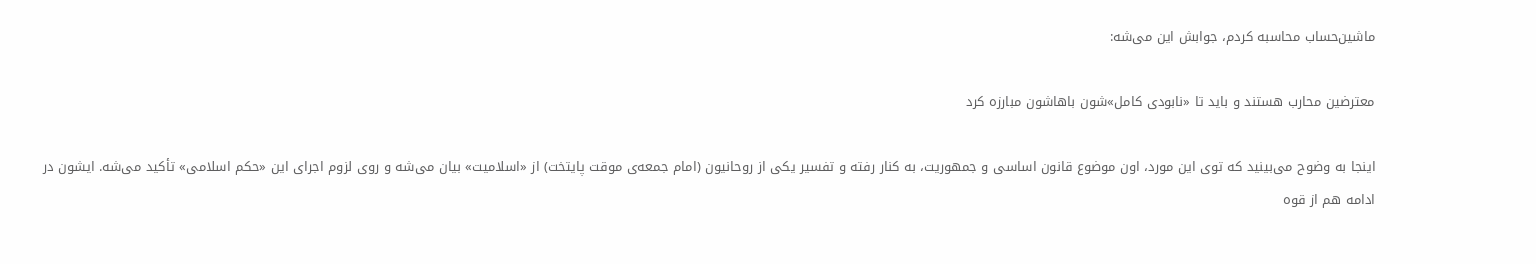ماشین‌حساب محاسبه کردم، جوابش این می‌شه:

معترضین محارب هستند و باید تا «نابودی کامل»شون باهاشون مبارزه کرد

اینجا به وضوح می‌بینید که توی این مورد، اون موضوع قانون اساسی و جمهوریت، به کنار رفته و تفسیر یکی از روحانیون (امام جمعه‌ی موقت پایتخت) از «اسلامیت» بیان می‌شه و روی لزوم اجرای این «حکم اسلامی» تأکید می‌شه. ایشون در ادامه هم از قوه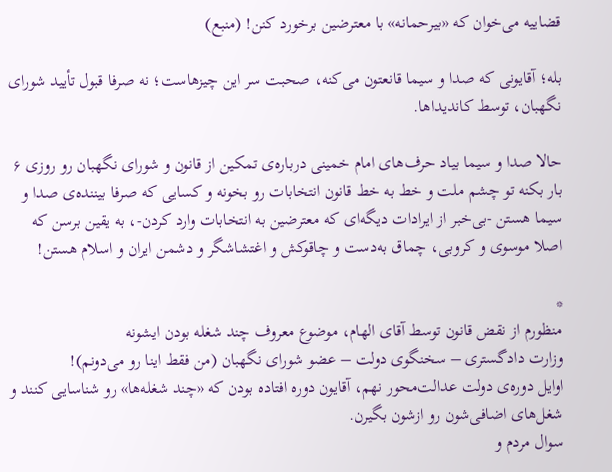قضاییه می‌خوان که «بیرحمانه» با معترضین برخورد کنن! (منبع)

بله؛ آقایونی که صدا و سیما قانعتون می‌کنه، صحبت سر این چیزهاست؛ نه صرفا قبول تأیید شورای نگهبان، توسط کاندیداها.

حالا صدا و سیما بیاد حرف‌های امام خمینی درباره‌ی تمکین از قانون و شورای نگهبان رو روزی ۶ بار بکنه تو چشم ملت و خط به خط قانون انتخابات رو بخونه و کسایی که صرفا بیننده‌ی صدا و سیما هستن -بی‌خبر از ایرادات دیگه‌ای که معترضین به انتخابات وارد کردن-، به یقین برسن که اصلا موسوی و کروبی، چماق به‌دست و چاقوکش و اغتشاشگر و دشمن ایران و اسلام هستن!

*
منظورم از نقض قانون توسط آقای الهام، موضوع معروف چند شغله بودن ایشونه
وزارت دادگستری – سخنگوی دولت – عضو شورای نگهبان (من فقط اینا رو می‌دونم)!
اوایل دوره‌ی دولت عدالت‌محور نهم، آقایون دوره افتاده بودن که «چند شغله‌ها» رو شناسایی کنند و شغل‌های اضافی‌شون رو ازشون بگیرن.
سوال مردم و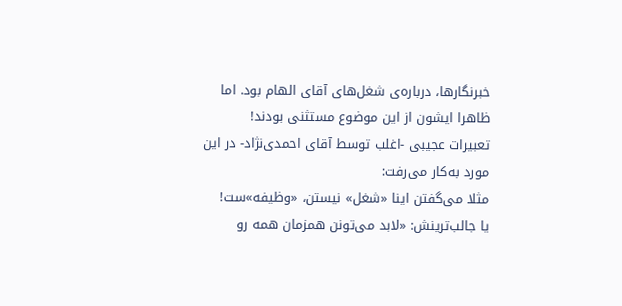خبرنگارها، درباره‌ی شغل‌های آقای الهام بود. اما ظاهرا ایشون از این موضوع مستثنی بودند!
تعبیرات عجیبی -اغلب توسط آقای احمدی‌نژاد- در این مورد به‌کار می‌رفت:
مثلا می‌گفتن اینا «شغل» نیستن، «وظیفه»ست!
یا جالب‌ترینش: «لابد می‌تونن همزمان همه رو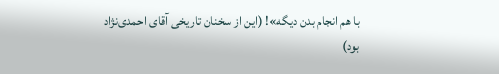با هم انجام بدن دیگه»! (این از سخنان تاریخی آقای احمدی‌نژاد بود)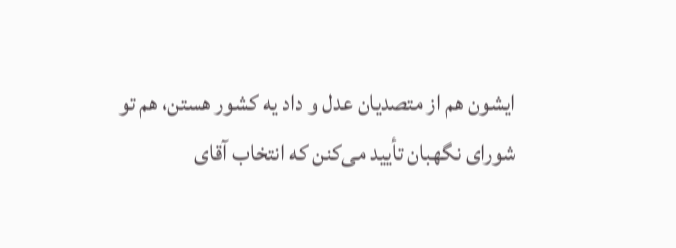ایشون هم از متصدیان عدل و داد یه کشور هستن، هم تو شورای نگهبان تأیید می‌کنن که انتخاب آقای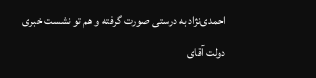احمدی‌نژاد به درستی صورت گرفته و هم تو نشست خبری دولت آقای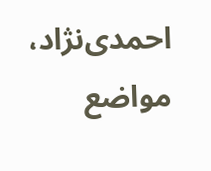احمدی‌نژاد، مواضع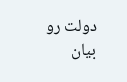دولت رو بیان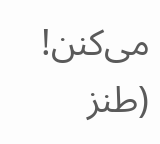می‌کنن! (طنز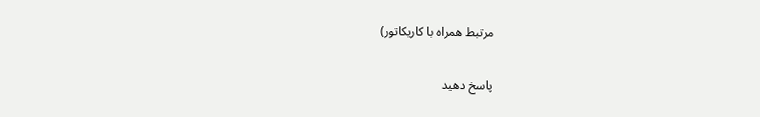مرتبط همراه با کاریکاتور)

پاسخ دهید